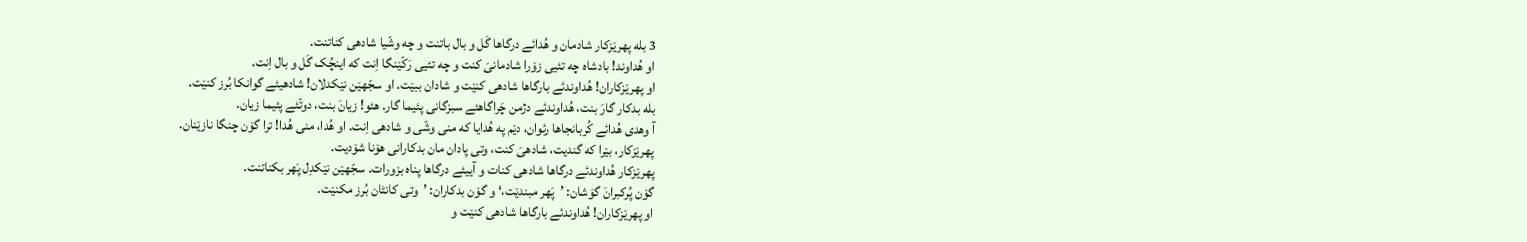3 بله پهرێزکار شادمان و هُدائے درگاها گَل و بال باتنت و چه وشّیا شادهی کناتنت.
او هُداوند! بادشاه چه تئیی زۆرا شادمانیَ کنت و چه تئیی رَکّێنگا اِنت که اینچُک گَل و بال اِنت.
او پهرێزکاران! هُداوندئے بارگاها شادهی کنێت و شادان ببێت. او سجّهێن نێکدلان! شادهیئے گوانکا بُرز کنێت.
بله بدکار گارَ بنت، هُداوندئے دژمن چَراگاهئے سبزگانی پئیما گار. هئو! زیانَ بنت، دوتّئے پئیما زیان.
آ وهدی هُدائے کُربانجاها رئوان، دێم په هُدایا که منی وشّی و شادهی اِنت. او هُدا، منی هُدا! ترا گۆن چنگا نازێنان.
پهرێزکار، بێرا که گندیت، شادهیَ کنت، وتی پادان مان بدکارانی هۆنا شۆدیت.
پهرێزکار هُداوندئے درگاها شادهی کنات و آییئے درگاها پناه بزورات. سجّهێن نێکدِل پَهر بکناتنت.
گۆن پُرکبرانَ گوَشان: ’پَهر مبندێت،‘ و گۆن بدکاران: ’وتی کانٹان بُرز مکنێت.
او پهرێزکاران! هُداوندئے بارگاها شادهی کنێت و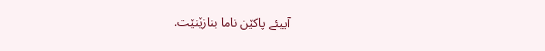آییئے پاکێن ناما بنازێنێت.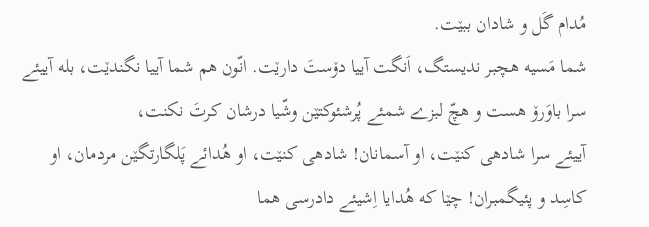مُدام گَل و شادان ببێت.
شما مَسیه هچبر ندیستگ، اَنگت آییا دۆستَ دارێت. انّون هم شما آییا نگندێت، بله آییئے سرا باوَرۆ هست و هچّ لبزے شمئے پُرشئوکتێن وشّیا درشان کرتَ نکنت،
آییئے سرا شادهی کنێت، او آسمانان! شادهی کنێت، او هُدائے پَلگارتگێن مردمان، او کاسِد و پئیگمبران! چێا که هُدایا اِشیئے دادرسی هما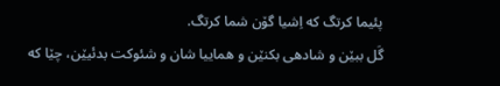پئیما کرتگ که اِشیا گۆن شما کرتگ.
گَل ببێن و شادهی بکنێن و هماییا شان و شئوکت بدئیێن، چێا که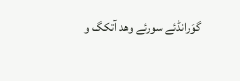گوَرانڈئے سورئے وهد آتکگ و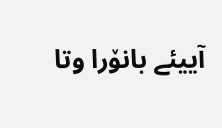آییئے بانۆرا وتا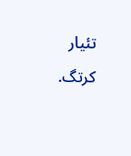تئیار کرتگ.